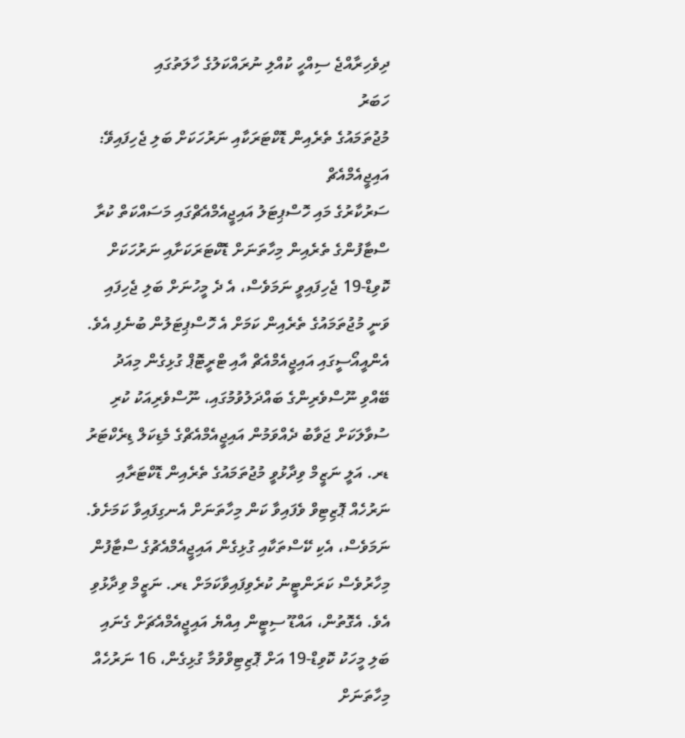ދިވެހިރާއްޖެ ސިއްހީ ކުއްލި ނުރައްކަލުގެ ހާލަތުގައި
ހަބަރު
މުޖުތަމައުގެ ތެރެއިން ޑޮކްޓަރަކާއި ނަރުހަކަށް ބަލި ޖެހިފައިވޭ: އައިޖީއެމްއެޗް
ސަރުކާރުގެ މައި ހޮސްޕިޓަލު އައިޖީއެމްއެޗްގައި މަސައްކަތް ކުރާ ސްޓާފުންގެ ތެރެއިން މިހާތަނަށް ޑޮކްޓަރަކަށާއި ނަރުހަކަށް ކޮވިޑް-19 ޖެހިފައިވީ ނަމަވެސް، އެ ދެ މީހުނަށް ބަލި ޖެހިފައި ވަނީ މުޖުތަމައުގެ ތެރެއިން ކަމަށް އެ ހޮސްޕިޓަލުން ބުނެފި އެވެ.
އެންއީއޯސީގައި އައިޖީއެމްއެޗް އާއި ޓްރީޓޮޕް ގުޅިގެން މިއަދު ބޭއްވި ނޫސްވެރިންގެ ބައްދަލުވުމުގައި، ނޫސްވެރިއަކު ކުރި ސުވާލަކަށް ޖަވާބު ދެއްވަމުން އައިޖީއެމްއެޗްގެ މެޑިކަލް ޑިރެކްޓަރު ޑރ. އަލީ ނަޒީމް ވިދާޅުވީ މުޖުތަމައުގެ ތެރެއިން ޑޮކްޓަރާއި ނަރުހެއް ޕޮޒިޓިވް ވެފައިވާ ކަން މިހާތަނަށް އެނގިފައިވާ ކަމަށެވެ.
ނަމަވެސް، އެކި ކޭސްތަކާއި ގުޅިގެން އައިޖީއެމްއެޗުގެ ސްޓާފުން މިހާރުވެސް ކަރަންޓީނު ކުރެވިފައިވާކަމަށް ޑރ. ނަޒީމް ވިދާޅުވި އެވެ. އެގޮތުން، އައްޑޫ ސިޓީން އިއްޔެ އައިޖީއެމްއެޗަށް ގެނައި ބަލި މީހަކު ކޮވިޑް-19 އަށް ޕޮޒިޓިވްވުމާ ގުޅިގެން، 16 ނަރުހެއް މިހާތަނަށް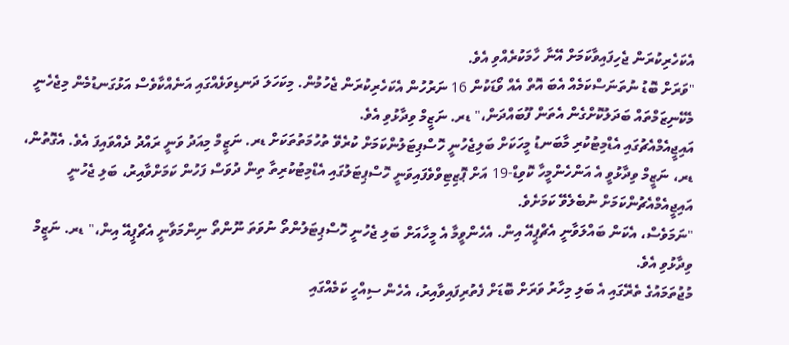އެކަހެރިކުރަން ޖެހިފައިވާކަމަށް އޭނާ ހާމަކުރެއްވި އެވެ.
"ވަރަށް ބޮޑު ނުތަނަސްކަމެއް އެބަ އޮތް އެއް ވޯޑަކުން 16 ނަރުހުން އެކަހެރިކުރަން ޖެހުމުން. މިކަހަލަ ދަނޑިވަޅެއްގައި އަނެއްކާވެސް އަޅުގަނޑުމެން މިޖެހެނީ މެކޭނިޒަމްތައް ބަދަލުކޮށްގެން އެތަން ފޫބައްދަން،" ޑރ. ނަޒީމް ވިދާޅުވި އެވެ.
އައިޖީއެމްއެޗުގައި އެޑްމިޓުކުރި މާބަނޑު މީހަކަށް ބަލިޖެހުނީ ހޮސްޕިޓަލުންކަމަށް ކުރެވޭ ތުހުމަތުތަކަށް ޑރ. ނަޒީމް މިއަދު ވަނީ ރައްދު ދެއްވައިފަ އެވެ. އެގޮތުން، ޑރ، ނަޒީމް ވިދާޅުވީ އެ އަންހެންމީހާ ކޮވިޑް-19 އަށް ޕޮޒިޓިވްވެފައިވަނީ ހޮސްޕިޓަލުގައި އެޑްމިޓުކުރިތާ ތިން ދުވަސް ފަހުން ކަމަށްވާއިރު، ބަލި ޖެހުނީ އައިޖީއެމްއެޗުންކަމަށް ނުބެލެވޭ ކަމަށެވެ.
"ނަމަވެސް، އެކަން ބައްލަވާނީ އެޗްޕީއޭ އިން. އެހެންވީމާ އެ މީހާއަށް ބަލި ޖެހުނީ ހޮސްޕިޓަލުންތޯ ނުވަތަ ނޫންތޯ ނިންމަވާނީ އެޗްޕީއޭ އިން،" ޑރ. ނަޒީމް ވިދާޅުވި އެވެ.
މުޖުތަމައުގެ ތެރޭގައި އެ ބަލި މިހާރު ވަރަށް ބޮޑަށް ފެތުރިފައިވާއިރު، އެހެން ސިއްހީ ކަމެއްގައި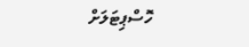ހޮސްޕިޓަލަށް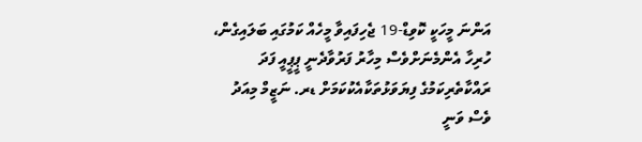އަންނަ މީހަކީ ކޮވިޑް-19 ޖެހިފައިވާ މީހެއް ކަމުގައި ބަލައިގެން، ހުރިހާ އެންމެނަށްވެސް މިހާރު ފަރުވާދެނީ ޕީޕީއީ ފަދަ ރައްކާތެރިކަމުގެ ފިޔަވަޅުތަކާއެކުކަމަށް ޑރ. ނަޒީމް މިއަދު ވެސް ވަނީ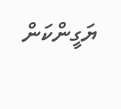ޔަގީންކަން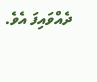ދެއްވައިފަ އެވެ.